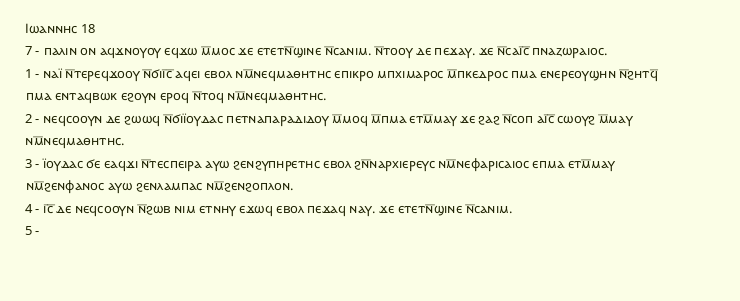Ⲓⲱⲁⲛⲛⲏⲥ 18
7 - ⲡⲁⲗⲓⲛ ⲟⲛ ⲁϥϫⲛⲟⲩⲟⲩ ⲉϥϫⲱ ⲙ̅ⲙⲟⲥ ϫⲉ ⲉⲧⲉⲧⲛ̅ϣⲓⲛⲉ ⲛ̅ⲥⲁⲛⲓⲙ. ⲛ̅ⲧⲟⲟⲩ ⲇⲉ ⲡⲉϫⲁⲩ. ϫⲉ ⲛ̅ⲥⲁⲓ̅ⲥ̅ ⲡⲛⲁⲍⲱⲣⲁⲓⲟⲥ.
1 - ⲛⲁⲓ̈ ⲛ̅ⲧⲉⲣⲉϥϫⲟⲟⲩ ⲛ̅ϭⲓⲓ̅ⲥ̅ ⲁϥⲉⲓ ⲉⲃⲟⲗ ⲛⲙ̅ⲛⲉϥⲙⲁⲑⲏⲧⲏⲥ ⲉⲡⲓⲕⲣⲟ ⲙⲡⲭⲓⲙⲁⲣⲟⲥ ⲙ̅ⲡⲕⲉⲇⲣⲟⲥ ⲡⲙⲁ ⲉⲛⲉⲣⲉⲟⲩϣⲏⲛ ⲛ̅ϩⲏⲧϥ̅ ⲡⲙⲁ ⲉⲛⲧⲁϥⲃⲱⲕ ⲉϩⲟⲩⲛ ⲉⲣⲟϥ ⲛ̅ⲧⲟϥ ⲛⲙ̅ⲛⲉϥⲙⲁⲑⲏⲧⲏⲥ.
2 - ⲛⲉϥⲥⲟⲟⲩⲛ ⲇⲉ ϩⲱⲱϥ ⲛ̅ϭⲓⲓ̈ⲟⲩⲇⲁⲥ ⲡⲉⲧⲛⲁⲡⲁⲣⲁⲇⲓⲇⲟⲩ ⲙ̅ⲙⲟϥ ⲙ̅ⲡⲙⲁ ⲉⲧⲙ̅ⲙⲁⲩ ϫⲉ ϩⲁϩ ⲛ̅ⲥⲟⲡ ⲁⲓ̅ⲥ̅ ⲥⲱⲟⲩϩ ⲙ̅ⲙⲁⲩ ⲛⲙ̅ⲛⲉϥⲙⲁⲑⲏⲧⲏⲥ.
3 - ⲓ̈ⲟⲩⲇⲁⲥ ϭⲉ ⲉⲁϥϫⲓ ⲛ̅ⲧⲉⲥⲡⲉⲓⲣⲁ ⲁⲩⲱ ϩⲉⲛϩⲩⲡⲏⲣⲉⲧⲏⲥ ⲉⲃⲟⲗ ϩⲛ̅ⲛⲁⲣⲭⲓⲉⲣⲉⲩⲥ ⲛⲙ̅ⲛⲉⲫⲁⲣⲓⲥⲁⲓⲟⲥ ⲉⲡⲙⲁ ⲉⲧⲙ̅ⲙⲁⲩ ⲛⲙ̅ϩⲉⲛⲫⲁⲛⲟⲥ ⲁⲩⲱ ϩⲉⲛⲗⲁⲙⲡⲁⲥ ⲛⲙ̅ϩⲉⲛϩⲟⲡⲗⲟⲛ.
4 - ⲓ̅ⲥ̅ ⲇⲉ ⲛⲉϥⲥⲟⲟⲩⲛ ⲛ̅ϩⲱⲃ ⲛⲓⲙ ⲉⲧⲛⲏⲩ ⲉϫⲱϥ ⲉⲃⲟⲗ ⲡⲉϫⲁϥ ⲛⲁⲩ. ϫⲉ ⲉⲧⲉⲧⲛ̅ϣⲓⲛⲉ ⲛ̅ⲥⲁⲛⲓⲙ.
5 -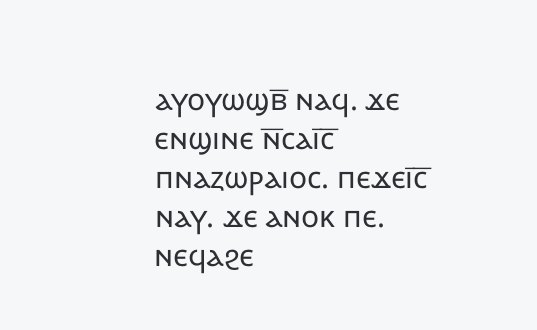ⲁⲩⲟⲩⲱϣⲃ̅ ⲛⲁϥ. ϫⲉ ⲉⲛϣⲓⲛⲉ ⲛ̅ⲥⲁⲓ̅ⲥ̅ ⲡⲛⲁⲍⲱⲣⲁⲓⲟⲥ. ⲡⲉϫⲉⲓ̅ⲥ̅ ⲛⲁⲩ. ϫⲉ ⲁⲛⲟⲕ ⲡⲉ. ⲛⲉϥⲁϩⲉ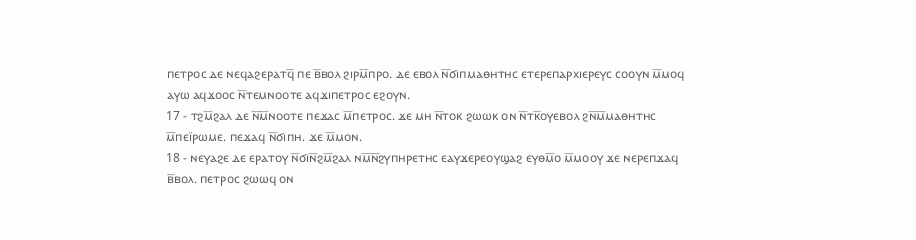ⲡⲉⲧⲣⲟⲥ ⲇⲉ ⲛⲉϥⲁϩⲉⲣⲁⲧϥ̅ ⲡⲉ ⲃ̅ⲃⲟⲗ ϩⲓⲣⲙ̅ⲡⲣⲟ. ⲇⲉ ⲉⲃⲟⲗ ⲛ̅ϭⲓⲡⲙⲁⲑⲏⲧⲏⲥ ⲉⲧⲉⲣⲉⲡⲁⲣⲭⲓⲉⲣⲉⲩⲥ ⲥⲟⲟⲩⲛ ⲙ̅ⲙⲟϥ ⲁⲩⲱ ⲁϥϫⲟⲟⲥ ⲛ̅ⲧⲉⲙⲛⲟⲟⲧⲉ ⲁϥϫⲓⲡⲉⲧⲣⲟⲥ ⲉϩⲟⲩⲛ.
17 - ⲧϩⲙ̅ϩⲁⲗ ⲇⲉ ⲛ̅ⲙ̅ⲛⲟⲟⲧⲉ ⲡⲉϫⲁⲥ ⲙ̅ⲡⲉⲧⲣⲟⲥ. ϫⲉ ⲙⲏ ⲛ̅ⲧⲟⲕ ϩⲱⲱⲕ ⲟⲛ ⲛ̅ⲧⲕ̅ⲟⲩⲉⲃⲟⲗ ϩⲛ̅ⲙ̅ⲙⲁⲑⲏⲧⲏⲥ ⲙ̅ⲡⲉⲓ̈ⲣⲱⲙⲉ. ⲡⲉϫⲁϥ ⲛ̅ϭⲓⲡⲏ. ϫⲉ ⲙ̅ⲙⲟⲛ.
18 - ⲛⲉⲩⲁϩⲉ ⲇⲉ ⲉⲣⲁⲧⲟⲩ ⲛ̅ϭⲓⲛ̅ϩⲙ̅ϩⲁⲗ ⲛⲙ̅ⲛ̅ϩⲩⲡⲏⲣⲉⲧⲏⲥ ⲉⲁⲩϫⲉⲣⲉⲟⲩϣⲁϩ ⲉⲩⲑⲙ̅ⲟ ⲙ̅ⲙⲟⲟⲩ ϫⲉ ⲛⲉⲣⲉⲡϫⲁϥ ⲃ̅ⲃⲟⲗ. ⲡⲉⲧⲣⲟⲥ ϩⲱⲱϥ ⲟⲛ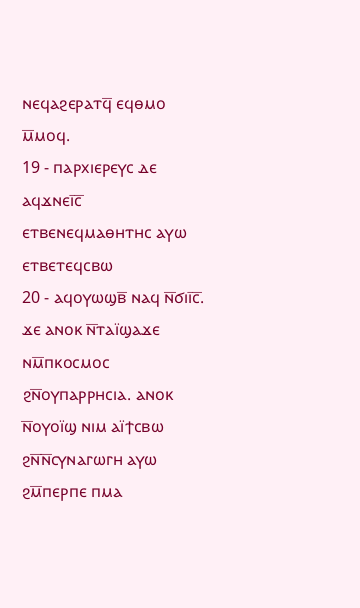ⲛⲉϥⲁϩⲉⲣⲁⲧϥ̅ ⲉϥⲑⲙⲟ ⲙ̅ⲙⲟϥ.
19 - ⲡⲁⲣⲭⲓⲉⲣⲉⲩⲥ ⲇⲉ ⲁϥϫⲛⲉⲓ̅ⲥ̅ ⲉⲧⲃⲉⲛⲉϥⲙⲁⲑⲏⲧⲏⲥ ⲁⲩⲱ ⲉⲧⲃⲉⲧⲉϥⲥⲃⲱ
20 - ⲁϥⲟⲩⲱϣⲃ̅ ⲛⲁϥ ⲛ̅ϭⲓⲓ̅ⲥ̅. ϫⲉ ⲁⲛⲟⲕ ⲛ̅ⲧⲁⲓ̈ϣⲁϫⲉ ⲛⲙ̅ⲡⲕⲟⲥⲙⲟⲥ ϩⲛ̅ⲟⲩⲡⲁⲣⲣⲏⲥⲓⲁ. ⲁⲛⲟⲕ ⲛ̅ⲟⲩⲟⲓ̈ϣ ⲛⲓⲙ ⲁⲓ̈ϯⲥⲃⲱ ϩⲛ̅ⲛ̅ⲥⲩⲛⲁⲅⲱⲅⲏ ⲁⲩⲱ ϩⲙ̅ⲡⲉⲣⲡⲉ ⲡⲙⲁ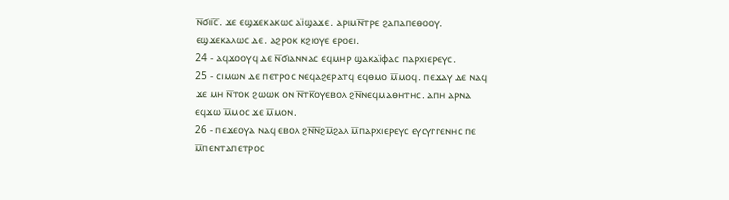ⲛ̅ϭⲓⲓ̅ⲥ̅. ϫⲉ ⲉϣϫⲉⲕⲁⲕⲱⲥ ⲁⲓ̈ϣⲁϫⲉ. ⲁⲣⲓⲙⲛ̅ⲧⲣⲉ ϩⲁⲡⲁⲡⲉⲑⲟⲟⲩ. ⲉϣϫⲉⲕⲁⲗⲱⲥ ⲇⲉ. ⲁϩⲣⲟⲕ ⲕϩⲓⲟⲩⲉ ⲉⲣⲟⲉⲓ.
24 - ⲁϥϫⲟⲟⲩϥ ⲇⲉ ⲛ̅ϭⲓⲁⲛⲛⲁⲥ ⲉϥⲙⲏⲣ ϣⲁⲕⲁⲓ̈ⲫⲁⲥ ⲡⲁⲣⲭⲓⲉⲣⲉⲩⲥ.
25 - ⲥⲓⲙⲱⲛ ⲇⲉ ⲡⲉⲧⲣⲟⲥ ⲛⲉϥⲁϩⲉⲣⲁⲧϥ ⲉϥⲑⲙⲟ ⲙ̅ⲙⲟϥ. ⲡⲉϫⲁⲩ ⲇⲉ ⲛⲁϥ ϫⲉ ⲙⲏ ⲛ̅ⲧⲟⲕ ϩⲱⲱⲕ ⲟⲛ ⲛ̅ⲧⲕ̅ⲟⲩⲉⲃⲟⲗ ϩⲛ̅ⲛⲉϥⲙⲁⲑⲏⲧⲏⲥ. ⲁⲡⲏ ⲁⲣⲛⲁ ⲉϥϫⲱ ⲙ̅ⲙⲟⲥ ϫⲉ ⲙ̅ⲙⲟⲛ.
26 - ⲡⲉϫⲉⲟⲩⲁ ⲛⲁϥ ⲉⲃⲟⲗ ϩⲛ̅ⲛ̅ϩⲙ̅ϩⲁⲗ ⲙ̅ⲡⲁⲣⲭⲓⲉⲣⲉⲩⲥ ⲉⲩⲥⲩⲅⲅⲉⲛⲏⲥ ⲡⲉ ⲙ̅ⲡⲉⲛⲧⲁⲡⲉⲧⲣⲟⲥ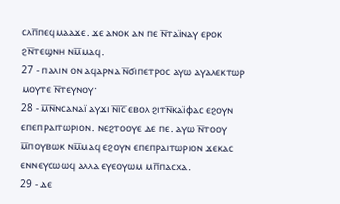ⲥⲗⲡ̅ⲡⲉϥⲙⲁⲁϫⲉ. ϫⲉ ⲁⲛⲟⲕ ⲁⲛ ⲡⲉ ⲛ̅ⲧⲁⲓ̈ⲛⲁⲩ ⲉⲣⲟⲕ ϩⲛ̅ⲧⲉϣⲛⲏ ⲛⲙ̅ⲙⲁϥ.
27 - ⲡⲁⲗⲓⲛ ⲟⲛ ⲁϥⲁⲣⲛⲁ ⲛ̅ϭⲓⲡⲉⲧⲣⲟⲥ ⲁⲩⲱ ⲁⲩⲁⲗⲉⲕⲧⲱⲣ ⲙⲟⲩⲧⲉ ⲛ̅ⲧⲉⲩⲛⲟⲩ·
28 - ⲙ̅ⲛ̅ⲛⲥⲁⲛⲁⲓ̈ ⲁⲩϫⲓ ⲛ̅ⲓ̅ⲥ̅ ⲉⲃⲟⲗ ϩⲓⲧⲛ̅ⲕⲁⲓ̈ⲫⲁⲥ ⲉϩⲟⲩⲛ ⲉⲡⲉⲡⲣⲁⲓⲧⲱⲣⲓⲟⲛ. ⲛⲉϩⲧⲟⲟⲩⲉ ⲇⲉ ⲡⲉ. ⲁⲩⲱ ⲛ̅ⲧⲟⲟⲩ ⲙ̅ⲡⲟⲩⲃⲱⲕ ⲛⲙ̅ⲙⲁϥ ⲉϩⲟⲩⲛ ⲉⲡⲉⲡⲣⲁⲓⲧⲱⲣⲓⲟⲛ ϫⲉⲕⲁⲥ ⲉⲛⲛⲉⲩⲥⲱⲱϥ ⲁⲗⲗⲁ ⲉⲩⲉⲟⲩⲱⲙ ⲙⲡ̅ⲡⲁⲥⲭⲁ.
29 - ⲇⲉ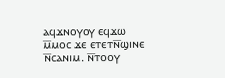ⲁϥϫⲛⲟⲩⲟⲩ ⲉϥϫⲱ ⲙ̅ⲙⲟⲥ ϫⲉ ⲉⲧⲉⲧⲛ̅ϣⲓⲛⲉ ⲛ̅ⲥⲁⲛⲓⲙ. ⲛ̅ⲧⲟⲟⲩ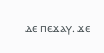ⲇⲉ ⲡⲉϫⲁⲩ. ϫⲉ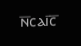ⲛ̅ⲥⲁⲓ̅ⲥ̅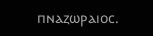ⲡⲛⲁⲍⲱⲣⲁⲓⲟⲥ.